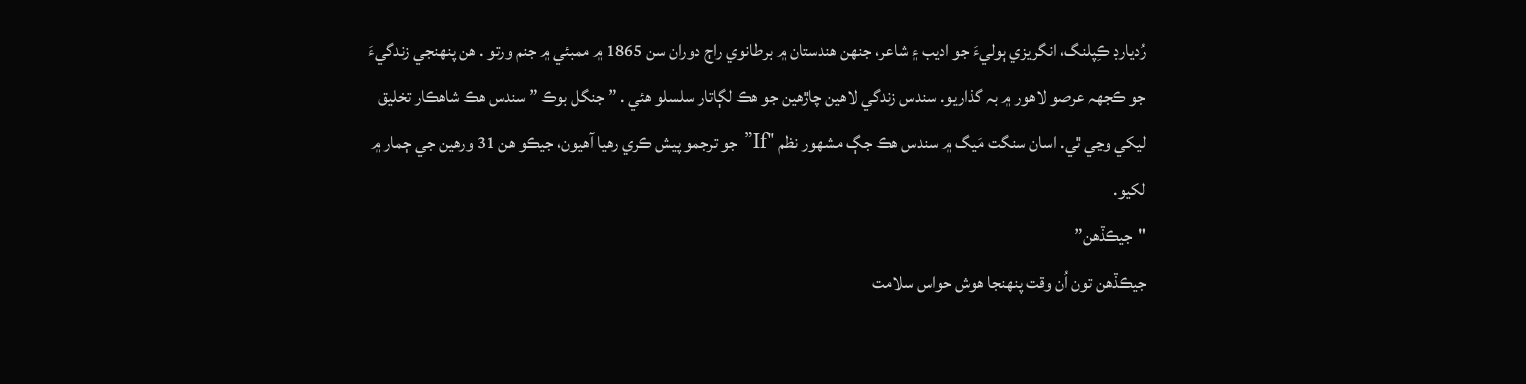رُديارڊ ڪِپلنگ، انگريزي ٻوليءَ جو اديب ۽ شاعر، جنھن هندستان ۾ برطانوي راڄ دوران سن 1865 ۾ ممبئي ۾ جنم ورتو . هن پنھنجي زندگيءَ جو ڪجهہ عرصو لاهور ۾ بہ گذاريو. سندس زندگي لاهين چاڙھين جو هڪ لڳاتار سلسلو هئي . ” جنگل بوڪ ” سندس هڪ شاھڪار تخليق ليکي وڃي ٿي. اسان سنگت مَيگ ۾ سندس هڪ جڳ مشھور نظم "If” جو ترجمو پيش ڪري رهيا آهيون، جيڪو هن 31 ورهين جي ڄمار ۾ لکيو.
"جيڪڏهن”
جيڪڏھن تون اُن وقت پنھنجا هوش حواس سلامت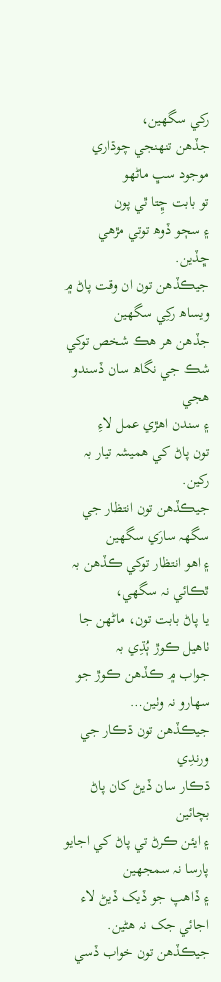رکي سگهين،
جڏھن تنھنجي چوڌاري موجود سڀ ماڻھو
تو بابت ڇِتا ٿي پون
۽ سڄو ڏوھ توتي مڙھي ڇڏين.
جيڪڏھن تون ان وقت پاڻ ۾ ويساھ رکِي سگهين
جڏھن هر هڪ شخص توکي شڪ جي نگاھ سان ڏسندو هجي
۽ سندن اهڙي عمل لاءِ
تون پاڻ کي هميشہ تيار بہ رکين.
جيڪڏھن تون انتظار جي سگهہ سارَي سگھين
۽ اهو انتظار توکي ڪڏهن بہ ٿڪائي نہ سگهي،
يا پاڻ بابت تون، ماڻهن جا ٺاھيل ڪوڙ ٻُڌِي بہ
جواب ۾ ڪڏهن ڪوڙ جو سھارو نہ وٺين…
جيڪڏهن تون ڌڪار جي ورندِي
ڌڪار سان ڏيڻ کان پاڻ بچائين
۽ ايئن ڪرڻ تي پاڻ کي اجايو پارسا نہ سمجهين
۽ ڏاھپ جو ڏيک ڏيڻ لاء اجائي جک نہ هڻين.
جيڪڏهن تون خواب ڏسي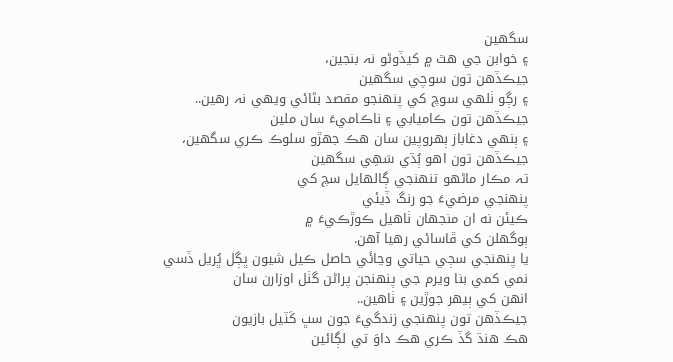سگھين
۽ خوابن جي هٿ ۾ کيڏوڻو نہ بنجين،
جيڪڏھن تون سوچي سگھين
۽ رڳو ٺلھي سوچ کي پنھنجو مقصد بڻائي ويھي نہ رهين..
جيڪڏھن تون ڪاميابي ۽ ناڪاميءَ سان ملين
۽ ٻنھي دغاباز ٻھروپين سان هڪ جھڙو سلوڪ ڪري سگهين،
جيڪڏهن تون اهو ٻُڌي سَھِي سگهين
تہ مڪار ماڻھو تنھنجي ڳالھايل سچ کي
پنھنجي مرضيءَ جو رنگ ڏيئي
ڪيئن نه ان منجهان ٺاھيل ڪوڙڪيءَ ۾
ٻوگهلن کي ڦاسائي رهيا آهن.
يا پنھنجي سڄي حياتي وڃائَي حاصل ڪيل شيون ڀڳل ڀُريل ڏسي
نمي کمي بنا ويرم جي پنھنجن پراڻن گٺل اوزارن سان
انھن کي ٻيھر جوڙين ۽ ٺاھين..
جيڪڏھن تون پنھنجي زندگيءَ جون سڀ کَٽيل بازيون
هڪ هنڌ گڏ ڪري هڪ داوَ تي لڳائين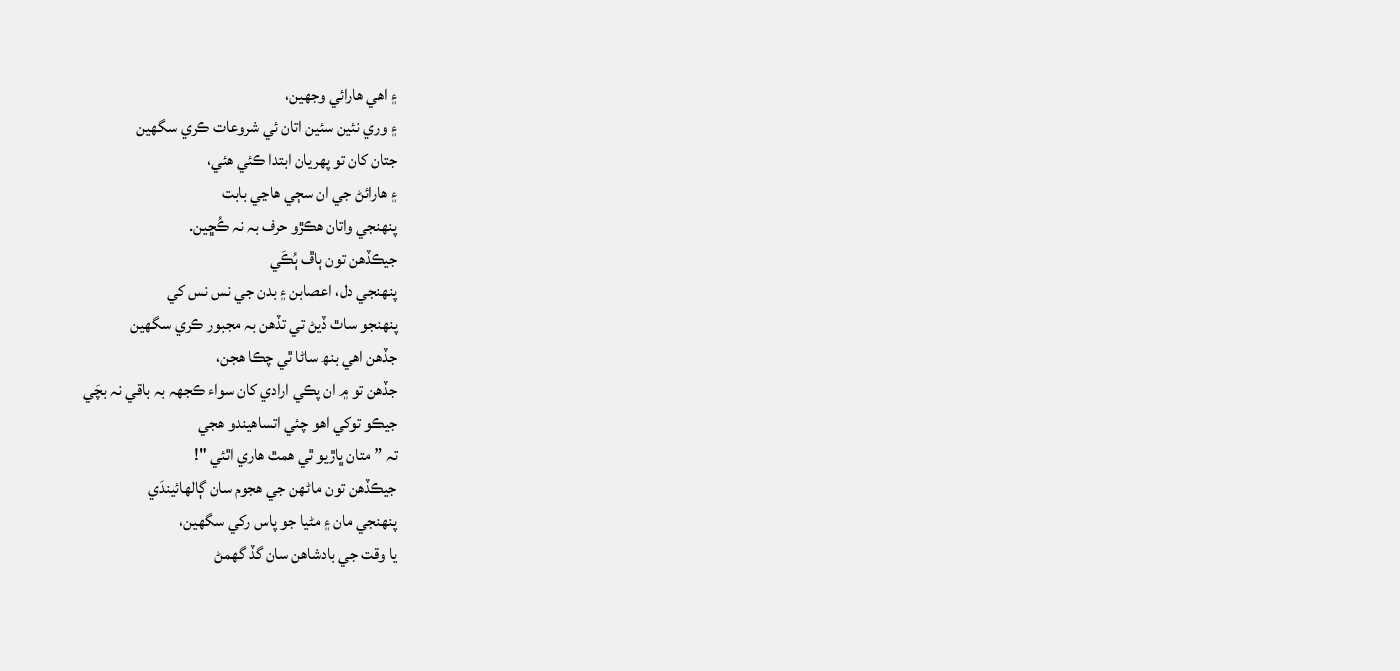۽ اهي هارائي وجهين،
۽ وري نئين سئين اتان ئي شروعات ڪري سگهين
جتان کان تو پھريان ابتدا ڪئي هئي،
۽ هارائڻ جي ان سڄي هاڃي بابت
پنھنجي واتان هڪڙو حرف بہ نہ ڪُڇين.
جيڪڏهن تون ٻاڦ ٻُڪَي
پنھنجي دل، اعصابن ۽ بدن جي نس نس کي
پنھنجو ساٿ ڏيڻ تي تڏهن بہ مجبور ڪري سگهين
جڏھن اهي بنھ ساڻا ٿي چڪا هجن،
جڏھن تو ۾ ان پڪي ارادي کان سواء ڪجهہ بہ باقي نہ بچَي
جيڪو توکي اهو چئي اتساھيندو هجي
تہ ” متان ڀاڙيو ٿي همٿ هاري اٿئي "!
جيڪڏهن تون ماڻھن جي هجوم سان ڳالھائيندَي
پنھنجي مان ۽ مڻيا جو پاس رکي سگهين،
يا وقت جي بادشاھن سان گڏ گهمڻ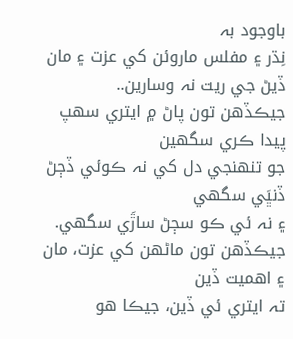باوجود بہ
نِڌر ۽ مفلس ماروئن کي عزت ۽ مان ڏيڻ جي ريت نہ وسارين..
جيڪڏهن تون پاڻ ۾ ايتري سھپ پيدا ڪري سگهين
جو تنھنجي دل کي نہ ڪوئي ڏڄڻ ڏنڀَي سگهي
۽ نہ ئي ڪو سڄڻ ساڙَي سگهي.
جيڪڏهن تون ماڻھن کي عزت، مان ۽ اهميت ڏين
تہ ايتري ئي ڏين، جيڪا هو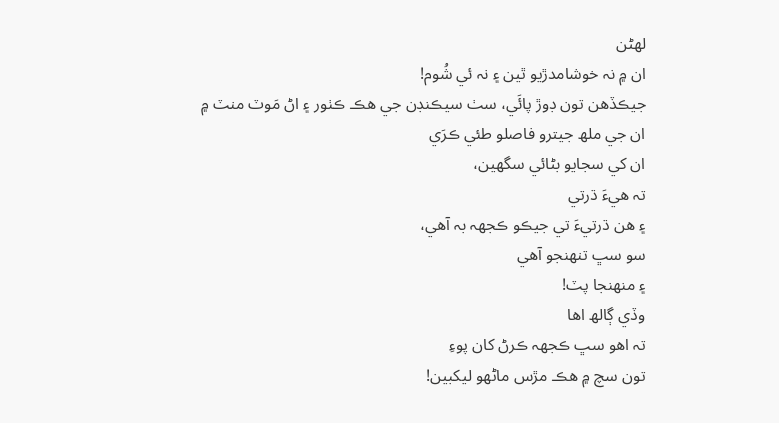لھڻن
ان ۾ نہ خوشامدڙيو ٿين ۽ نہ ئي شُوم!
جيڪڏهن تون ڊوڙ پائَي، سٺ سيڪنڊن جي هڪ ڪٺور ۽ اڻ مَوٽ منٽ ۾
ان جي ملھ جيترو فاصلو طئي ڪرَي
ان کي سجايو بڻائي سگهين،
تہ هيءَ ڌرتي
۽ هن ڌرتيءَ تي جيڪو ڪجهہ بہ آهي،
سو سڀ تنھنجو آهي
۽ منھنجا پٽ!
وڏي ڳالھ اها
تہ اهو سڀ ڪجهہ ڪرڻ کان پوءِ
تون سچ ۾ هڪ مڙس ماڻھو ليکبين!